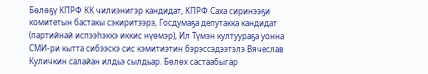Бөлөҕү КПРФ КК чилиэнигэр кандидат, КПРФ Саха сиринээҕи комитетын бастакы сэкиритээрэ, Госдумаҕа депутакка кандидат (партийнай испээһэккэ иккис нүөмэр), Ил Түмэн култуураҕа уонна СМИ-ри кытта сибээскэ сис кэмитиэтин бэрэссэдээтэлэ Вячеслав Куличкин салайан илдьэ сылдьар. Бөлөх састаабыгар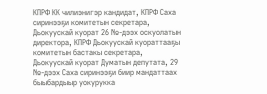КПРФ КК чилиэнигэр кандидат, КПРФ Саха сиринээҕи комитетын секретара, Дьокуускай куорат 26 №-дээх оскуолатын директора, КПРФ Дьокуускай куораттааҕы комитетын бастакы секретара, Дьокуускай куорат Думатын депутата, 29 №-дээх Саха сиринээҕи биир мандаттаах быыбардыыр уокурукка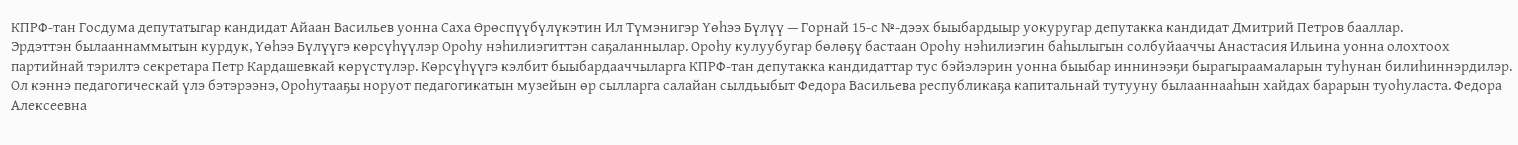КПРФ-тан Госдума депутатыгар кандидат Айаан Васильев уонна Саха Өрөспүүбүлүкэтин Ил Түмэнигэр Үөһээ Бүлүү — Горнай 15-с №-дээх быыбардыыр уокуругар депутакка кандидат Дмитрий Петров бааллар.
Эрдэттэн былааннаммытын курдук, Үөһээ Бүлүүгэ көрсүһүүлэр Ороһу нэһилиэгиттэн саҕаланнылар. Ороһу кулуубугар бөлөҕү бастаан Ороһу нэһилиэгин баһылыгын солбуйааччы Анастасия Ильина уонна олохтоох партийнай тэрилтэ секретара Петр Кардашевкай көрүстүлэр. Көрсүһүүгэ кэлбит быыбардааччыларга КПРФ-тан депутакка кандидаттар тус бэйэлэрин уонна быыбар иннинээҕи бырагыраамаларын туһунан билиһиннэрдилэр.
Ол кэннэ педагогическай үлэ бэтэрээнэ, Ороһутааҕы норуот педагогикатын музейын өр сылларга салайан сылдьыбыт Федора Васильева республикаҕа капитальнай тутууну былааннааһын хайдах барарын туоһуласта. Федора Алексеевна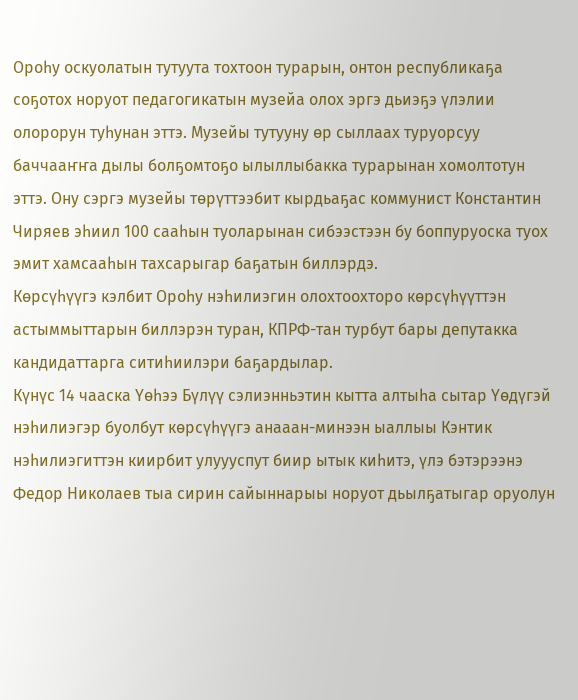Ороһу оскуолатын тутуута тохтоон турарын, онтон республикаҕа соҕотох норуот педагогикатын музейа олох эргэ дьиэҕэ үлэлии олорорун туһунан эттэ. Музейы тутууну өр сыллаах туруорсуу баччааҥҥа дылы болҕомтоҕо ылыллыбакка турарынан хомолтотун эттэ. Ону сэргэ музейы төрүттээбит кырдьаҕас коммунист Константин Чиряев эһиил 100 сааһын туоларынан сибээстээн бу боппуруоска туох эмит хамсааһын тахсарыгар баҕатын биллэрдэ.
Көрсүһүүгэ кэлбит Ороһу нэһилиэгин олохтоохторо көрсүһүүттэн астыммыттарын биллэрэн туран, КПРФ-тан турбут бары депутакка кандидаттарга ситиһиилэри баҕардылар.
Күнүс 14 чааска Үөһээ Бүлүү сэлиэнньэтин кытта алтыһа сытар Үөдүгэй нэһилиэгэр буолбут көрсүһүүгэ анааан-минээн ыаллыы Кэнтик нэһилиэгиттэн киирбит улуууспут биир ытык киһитэ, үлэ бэтэрээнэ Федор Николаев тыа сирин сайыннарыы норуот дьылҕатыгар оруолун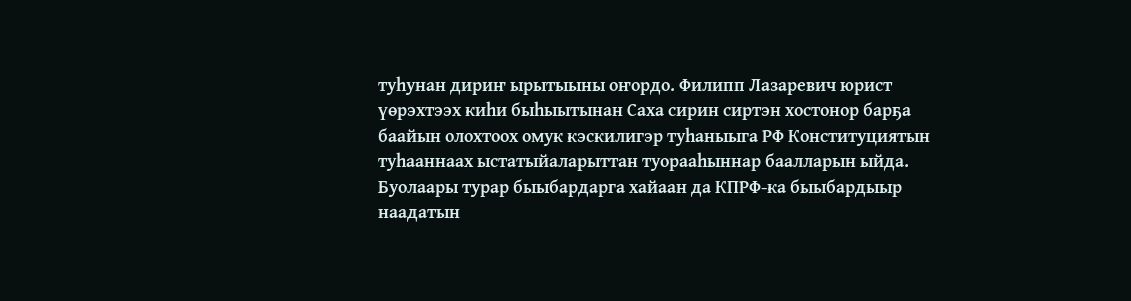туһунан дириҥ ырытыыны оҥордо. Филипп Лазаревич юрист үөрэхтээх киһи быһыытынан Саха сирин сиртэн хостонор барҕа баайын олохтоох омук кэскилигэр туһаныыга РФ Конституциятын туһааннаах ыстатыйаларыттан туорааһыннар баалларын ыйда. Буолаары турар быыбардарга хайаан да КПРФ-ка быыбардыыр наадатын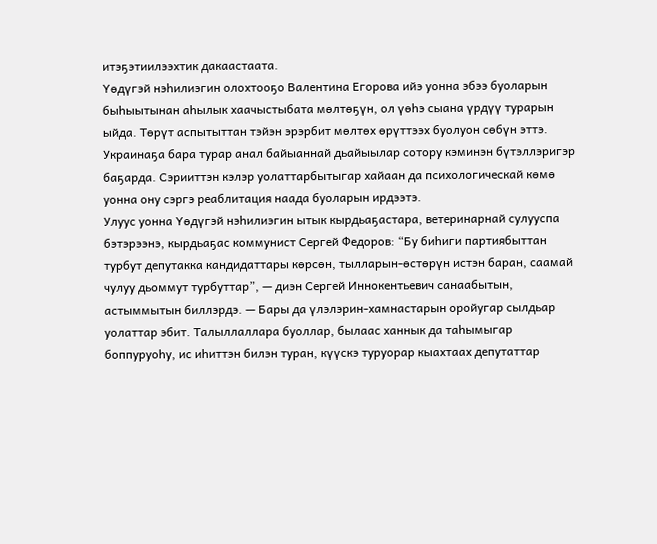итэҕэтиилээхтик дакаастаата.
Үөдүгэй нэһилиэгин олохтооҕо Валентина Егорова ийэ уонна эбээ буоларын быһыытынан аһылык хаачыстыбата мөлтөҕүн, ол үөһэ сыана үрдүү турарын ыйда. Төрүт аспытыттан тэйэн эрэрбит мөлтөх өрүттээх буолуон сөбүн эттэ. Украинаҕа бара турар анал байыаннай дьайыылар сотору кэминэн бүтэллэригэр баҕарда. Сэрииттэн кэлэр уолаттарбытыгар хайаан да психологическай көмө уонна ону сэргэ реаблитация наада буоларын ирдээтэ.
Улуус уонна Үөдүгэй нэһилиэгин ытык кырдьаҕастара, ветеринарнай сулууспа бэтэрээнэ, кырдьаҕас коммунист Сергей Федоров: “Бу биһиги партиябыттан турбут депутакка кандидаттары көрсөн, тылларын-өстөрүн истэн баран, саамай чулуу дьоммут турбуттар”, — диэн Сергей Иннокентьевич санаабытын, астыммытын биллэрдэ. — Бары да үлэлэрин-хамнастарын оройугар сылдьар уолаттар эбит. Талыллаллара буоллар, былаас ханнык да таһымыгар боппуруоһу, ис иһиттэн билэн туран, күүскэ туруорар кыахтаах депутаттар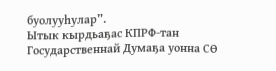буолууһулар”.
Ытык кырдьаҕас КПРФ-тан Государственнай Думаҕа уонна СӨ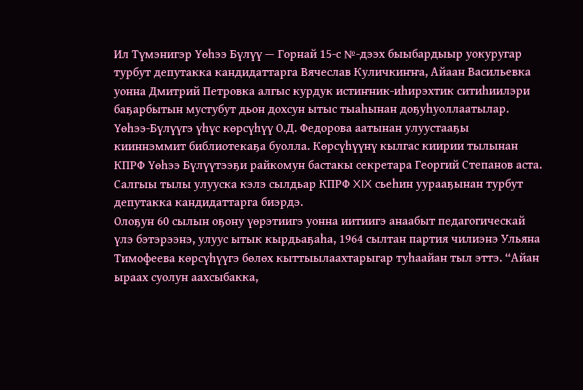Ил Түмэнигэр Үөһээ Бүлүү — Горнай 15-с №-дээх быыбардыыр уокуругар турбут депутакка кандидаттарга Вячеслав Куличкиҥҥа, Айаан Васильевка уонна Дмитрий Петровка алгыс курдук истиҥник-иһирэхтик ситиһиилэри баҕарбытын мустубут дьон дохсун ытыс тыаһынан доҕуһуоллаатылар.
Үөһээ-Бүлүүгэ үһүс көрсүһүү О.Д. Федорова аатынан улуустааҕы кииннэммит библиотекаҕа буолла. Көрсүһүүнү кылгас киирии тылынан КПРФ Үөһээ Бүлүүтээҕи райкомун бастакы секретара Георгий Степанов аста. Салгыы тылы улууска кэлэ сылдьар КПРФ XIX сьеһин уурааҕынан турбут депутакка кандидаттарга биэрдэ.
Олоҕун 60 сылын оҕону үөрэтиигэ уонна иитиигэ анаабыт педагогическай үлэ бэтэрээнэ, улуус ытык кырдьаҕаһа, 1964 сылтан партия чилиэнэ Ульяна Тимофеева көрсүһүүгэ бөлөх кыттыылаахтарыгар туһаайан тыл эттэ. “Айан ыраах суолун аахсыбакка,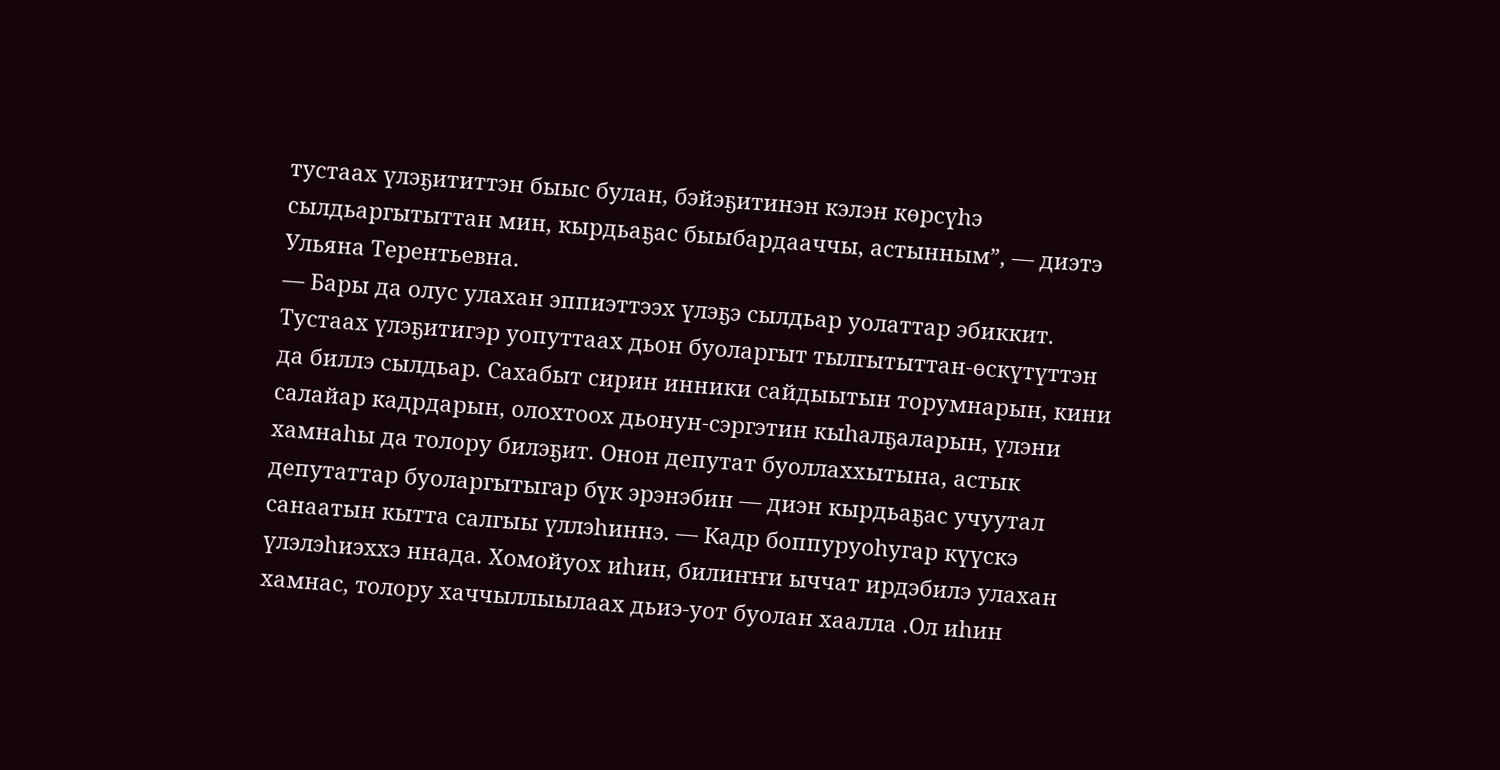тустаах үлэҕититтэн быыс булан, бэйэҕитинэн кэлэн көрсүһэ сылдьаргытыттан мин, кырдьаҕас быыбардааччы, астынным”, — диэтэ Ульяна Терентьевна.
— Бары да олус улахан эппиэттээх үлэҕэ сылдьар уолаттар эбиккит. Тустаах үлэҕитигэр уопуттаах дьон буоларгыт тылгытыттан-өскүтүттэн да биллэ сылдьар. Сахабыт сирин инники сайдыытын торумнарын, кини салайар кадрдарын, олохтоох дьонун-сэргэтин кыһалҕаларын, үлэни хамнаһы да толору билэҕит. Онон депутат буоллаххытына, астык депутаттар буоларгытыгар бүк эрэнэбин — диэн кырдьаҕас учуутал санаатын кытта салгыы үллэһиннэ. — Кадр боппуруоһугар күүскэ үлэлэһиэххэ ннада. Хомойуох иһин, билиҥҥи ыччат ирдэбилэ улахан хамнас, толору хаччыллыылаах дьиэ-уот буолан хаалла .Ол иһин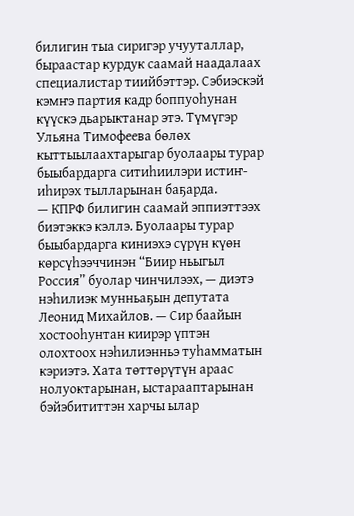билигин тыа сиригэр учууталлар, быраастар курдук саамай наадалаах специалистар тиийбэттэр. Сэбиэскэй кэмҥэ партия кадр боппуоһунан күүскэ дьарыктанар этэ. Түмүгэр Ульяна Тимофеева бөлөх кыттыылаахтарыгар буолаары турар быыбардарга ситиһиилэри истиҥ-иһирэх тылларынан баҕарда.
— КПРФ билигин саамай эппиэттээх биэтэккэ кэллэ. Буолаары турар быыбардарга киниэхэ сүрүн күөн көрсүһээччинэн “Биир ньыгыл Россия” буолар чинчилээх, — диэтэ нэһилиэк мунньаҕын депутата Леонид Михайлов. — Сир баайын хостооһунтан киирэр үптэн олохтоох нэһилиэнньэ туһамматын кэриэтэ. Хата төттөрүтүн араас нолуоктарынан, ыстарааптарынан бэйэбититтэн харчы ылар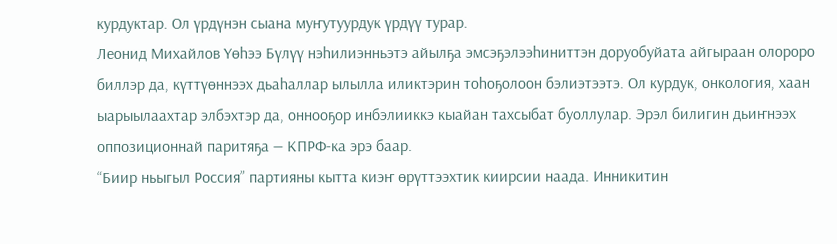курдуктар. Ол үрдүнэн сыана муҥутуурдук үрдүү турар.
Леонид Михайлов Үөһээ Бүлүү нэһилиэнньэтэ айылҕа эмсэҕэлээһиниттэн доруобуйата айгыраан олороро биллэр да, күттүөннээх дьаһаллар ылылла иликтэрин тоһоҕолоон бэлиэтээтэ. Ол курдук, онкология, хаан ыарыылаахтар элбэхтэр да, оннооҕор инбэлииккэ кыайан тахсыбат буоллулар. Эрэл билигин дьиҥнээх оппозиционнай паритяҕа — КПРФ-ка эрэ баар.
“Биир ньыгыл Россия” партияны кытта киэҥ өрүттээхтик киирсии наада. Инникитин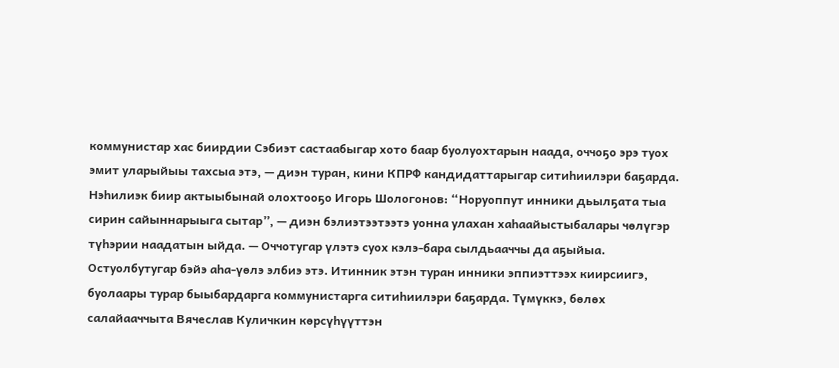коммунистар хас биирдии Сэбиэт састаабыгар хото баар буолуохтарын наада, оччоҕо эрэ туох эмит уларыйыы тахсыа этэ, — диэн туран, кини КПРФ кандидаттарыгар ситиһиилэри баҕарда.
Нэһилиэк биир актыыбынай олохтооҕо Игорь Шологонов: “Норуоппут инники дьылҕата тыа сирин сайыннарыыга сытар”, — диэн бэлиэтээтээтэ уонна улахан хаһаайыстыбалары чөлүгэр түһэрии наадатын ыйда. — Оччотугар үлэтэ суох кэлэ-бара сылдьааччы да аҕыйыа. Остуолбутугар бэйэ аһа-үөлэ элбиэ этэ. Итинник этэн туран инники эппиэттээх киирсиигэ, буолаары турар быыбардарга коммунистарга ситиһиилэри баҕарда. Түмүккэ, бөлөх салайааччыта Вячеслав Куличкин көрсүһүүттэн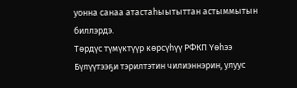уонна санаа атастаһыытыттан астыммытын биллэрдэ.
Төрдүс түмүктүүр көрсүһүү РФКП Үөһээ Бүлүүтээҕи тэрилтэтин чилиэннэрин, улуус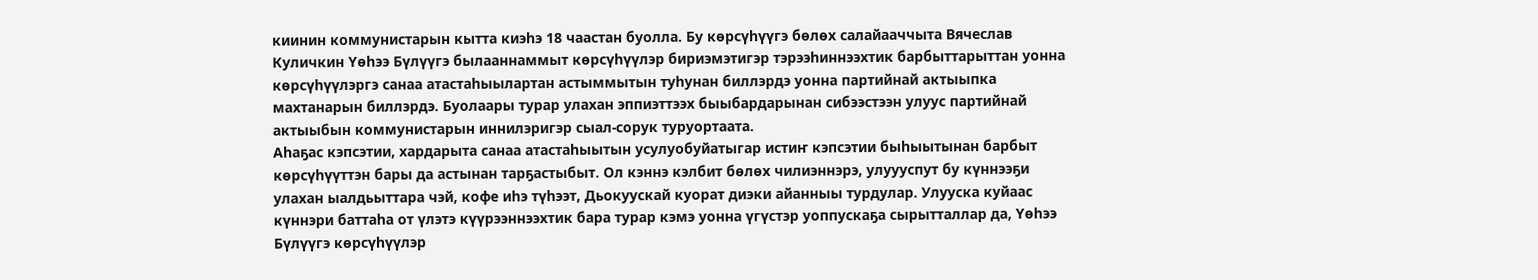киинин коммунистарын кытта киэһэ 18 чаастан буолла. Бу көрсүһүүгэ бөлөх салайааччыта Вячеслав Куличкин Үөһээ Бүлүүгэ былааннаммыт көрсүһүүлэр бириэмэтигэр тэрээһиннээхтик барбыттарыттан уонна көрсүһүүлэргэ санаа атастаһыылартан астыммытын туһунан биллэрдэ уонна партийнай актыыпка махтанарын биллэрдэ. Буолаары турар улахан эппиэттээх быыбардарынан сибээстээн улуус партийнай актыыбын коммунистарын иннилэригэр сыал-сорук туруортаата.
Аһаҕас кэпсэтии, хардарыта санаа атастаһыытын усулуобуйатыгар истиҥ кэпсэтии быһыытынан барбыт көрсүһүүттэн бары да астынан тарҕастыбыт. Ол кэннэ кэлбит бөлөх чилиэннэрэ, улуууспут бу күннээҕи улахан ыалдьыттара чэй, кофе иһэ түһээт, Дьокуускай куорат диэки айанныы турдулар. Улууска куйаас күннэри баттаһа от үлэтэ күүрээннээхтик бара турар кэмэ уонна үгүстэр уоппускаҕа сырытталлар да, Үөһээ Бүлүүгэ көрсүһүүлэр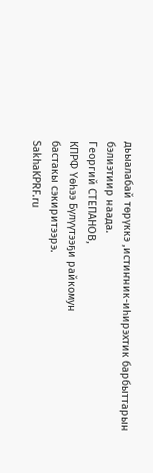дьыалабай төрүккэ ,истиҥник-иһирэхтик барбыттарын бэлиэтиир наада.
Георгий СТЕПАНОВ,
КПРФ Үөһээ Бүлүүтээҕи райкомун
бастакы сэкиритээрэ.
SakhaKPRF.ru